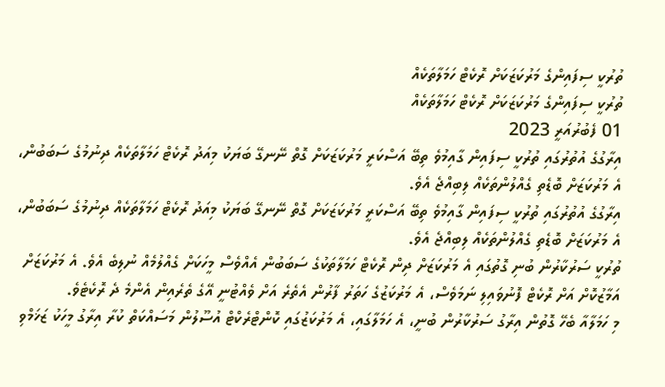ތުރުކީ ސިފައިންގެ މަރުކަޒަކަށް ރޮކެޓް ހަމަލާތަކެއް
ތުރުކީ ސިފައިންގެ މަރުކަޒަކަށް ރޮކެޓް ހަމަލާތަކެއް
01 ފެބުރުއަރީ 2023
އިރާގުގެ އުތުރުގައި ތުރުކީ ސިފައިން ގާއިމުވެ ތިބޭ އަސްކަރީ މަރުކަޒަކަށް ގޮތް ނޭނގޭ ބަޔަކު މިއަދު ރޮކެޓް ހަމަލާތަކެއް ދިނުމުގެ ސަބަބުން، އެ މަރުކަޒަށް ބޮޑެތި ގެއްލުންތަކެއް ލިބިއްޖެ އެވެ.
އިރާގުގެ އުތުރުގައި ތުރުކީ ސިފައިން ގާއިމުވެ ތިބޭ އަސްކަރީ މަރުކަޒަކަށް ގޮތް ނޭނގޭ ބަޔަކު މިއަދު ރޮކެޓް ހަމަލާތަކެއް ދިނުމުގެ ސަބަބުން، އެ މަރުކަޒަށް ބޮޑެތި ގެއްލުންތަކެއް ލިބިއްޖެ އެވެ.
ތުރުކީ ސަރުކާރުން ބުނި ގޮތުގައި އެ މަރުކަޒަށް ދިން ރޮކެޓް ހަމަލާތަކުގެ ސަބަބުން އެއްވެސް މީހަކަށް ގެއްލުމެއް ނުލިބެ އެވެ. އެ މަރުކަޒަށް އަމާޒުކޮށް އަށް ރޮކެޓް ފޮނުވައިލި ނަމަވެސް، އެ މަރުކަޒުގެ ހަތަރު ފާރުން އެތެރެ އަށް ވެއްޓުނީ އޭގެ ތެރެއިން އެންމެ ދެ ރޮކެޓެވެ.
މި ހަމަލާއާ ބެހޭ ގޮތުން އިރާގު ސަރުކާރުން ބުނީ، އެ ހަމަލާގައި، އެ މަރުކަޒުގައި ކޮންޓްރެކްޓް އުސޫލުން މަސައްކަތް ކުރާ އިރާގު މީހަކު ޒަޚަމްވި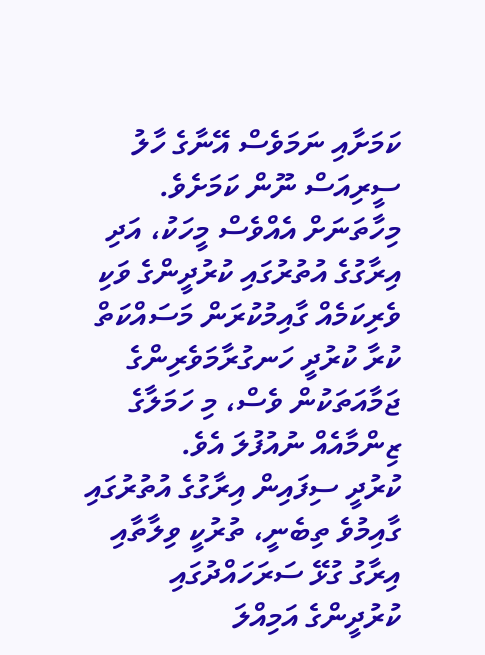ކަމަށާއި ނަމަވެސް އޭނާގެ ހާލު ސީރިއަސް ނޫން ކަމަށެވެ. މިހާތަނަށް އެއްވެސް މީހަކު، އަދި އިރާގުގެ އުތުރުގައި ކުރުދީންގެ ވަކި ވެރިކަމެއް ގާއިމުކުރަން މަސައްކަތް ކުރާ ކުރުދީ ހަނގުރާމަވެރިންގެ ޖަމާއަތަކުން ވެސް، މި ހަމަލާގެ ޒިންމާއެއް ނުއުފުލަ އެވެ.
ކުރުދީ ސިފައިން އިރާގުގެ އުތުރުގައި ގާއިމުވެ ތިބެނީ، ތުރުކީ ވިލާތާއި އިރާގު ގުޅޭ ސަރަހައްދުގައި ކުރުދީންގެ އަމިއްލަ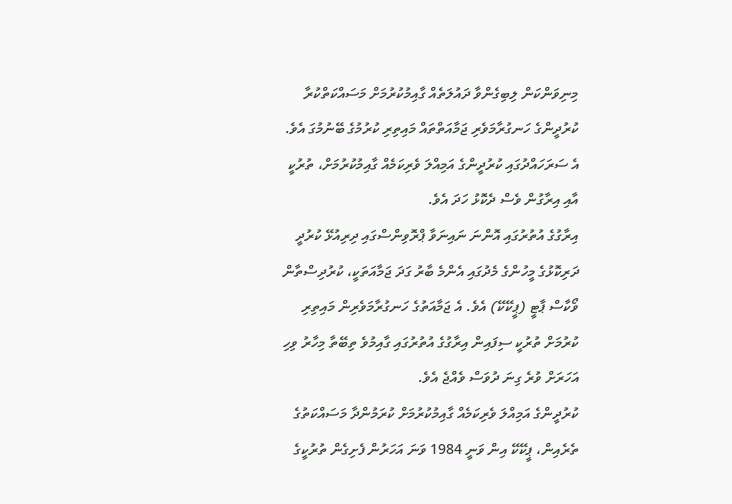މިނިވަންކަން ލިބިގެންވާ ދައުލަތެއް ގާއިމުކުރުމަށް މަސައްކަތްކުރާ ކުރުދީންގެ ހަނގުރާމަވެރި ޖަމާއަތްތައް މައިތިރި ކުރުމުގެ ބޭނުމުގަ އެވެ. އެ ސަރަހައްދުގައި ކުރުދީންގެ އަމިއްލަ ވެރިކަމެއް ގާއިމުކުރުމަށް، ތުރުކީ އާއި އިރާގުން ވެސް ދެކޮޅު ހަދަ އެވެ.
އިރާގުގެ އުތުރުގައި އޮންނަ ނައިނަވާ ޕްރޮވިންސްގައި ދިރިއުޅޭ ކުރުދީ ދަރިކޮޅުގެ މީހުންގެ މެދުގައި އެންމެ ބާރު ގަދަ ޖަމާއަތަކީ، ކުރުދިސްތާން ވޯކާސް ޕާޓީ (ޕީކޭކޭ) އެވެ. އެ ޖަމާއަތުގެ ހަނގުރާމަވެރިން މައިތިރި ކުރުމަށް ތުރުކީ ސިފައިން އިރާގުގެ އުތުރުގައި ގާއިމުވެ ތިބޭތާ މިހާރު ވިހި އަހަރަށް ވުރެ ގިނަ ދުވަސް ވެއްޖެ އެވެ.
ކުރުދީންގެ އަމިއްލަ ވެރިކަމެއް ގާއިމުކުރުމަށް ކުރަމުންދާ މަސައްކަތުގެ ތެރެއިން، ޕީކޭކޭ އިން ވަނީ 1984 ވަނަ އަހަރުން ފެށިގެން ތުރުކީގެ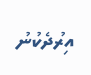އިރުދެކުނު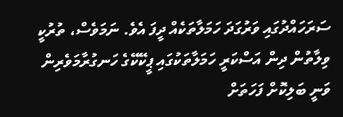ސަރަހައްދުގައި ވަރުގަދަ ހަމަލާތަކެއް ދީފަ އެވެ. ނަމަވެސް، ތުރުކީ ވިލާތުން ދިން އަސްކަރީ ހަމަލާތަކުގައި ޕީކޭކޭގެ ހަނގުރާމަވެރިން ވަނީ ބަލިކޮށް ފަހަތަށް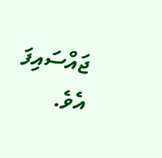ޖައްސައިފަ އެވެ.